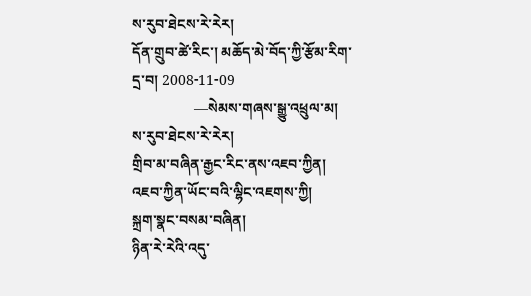ས་རུབ་ཐེངས་རེ་རེར།
དོན་གྲུབ་ཚེ་རིང་། མཆོད་མེ་བོད་ཀྱི་རྩོམ་རིག་དྲ་བ། 2008-11-09
                 —སེམས་གཞས་སྒྱུ་འཕྲུལ་མ།
ས་རུབ་ཐེངས་རེ་རེར།
གྲིབ་མ་བཞིན་རྒྱང་རིང་ནས་འཇབ་ཀྱིན།
འཇབ་ཀྱིན་ཡོང་བའི་ལྷིང་འཇགས་ཀྱི།
སྐྲག་སྣང་བསམ་བཞིན།
ཉིན་རེ་རེའི་འདུ་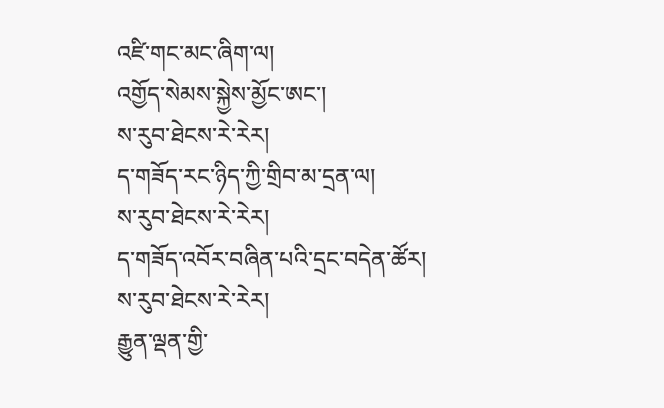འཛི་གང་མང་ཞིག་ལ།
འགྱོད་སེམས་སྐྱེས་མྱོང་ཨང་།
ས་རུབ་ཐེངས་རེ་རེར།
ད་གཟོད་རང་ཉིད་ཀྱི་གྲིབ་མ་དྲན་ལ།
ས་རུབ་ཐེངས་རེ་རེར།
ད་གཟོད་འབོར་བཞིན་པའི་དྲང་བདེན་ཚོར།
ས་རུབ་ཐེངས་རེ་རེར།
རྒྱུན་ལྡན་གྱི་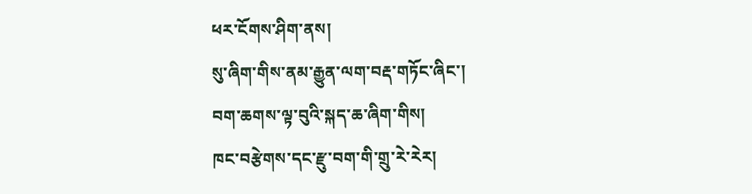ཕར་ངོགས་ཤིག་ནས།
སུ་ཞིག་གིས་ནམ་རྒྱུན་ལག་བརྡ་གཏོང་ཞིང་།
བག་ཆགས་ལྟ་བུའི་སྐད་ཆ་ཞིག་གིས།
ཁང་བརྩེགས་དང་རྫུ་བག་གི་གྲུ་རེ་རེར།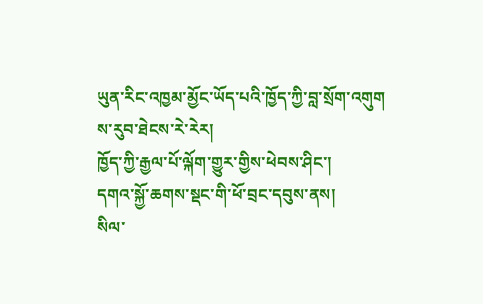ཡུན་རིང་འཁྱམ་མྱོང་ཡོད་པའི་ཁྱོད་ཀྱི་བླ་སྲོག་འགུག
ས་རུབ་ཐེངས་རེ་རེར།
ཁྱོད་ཀྱི་རྒྱལ་པོ་ལྐོག་གྱུར་གྱིས་ཕེབས་ཤིང་།
དགའ་སྐྱོ་ཆགས་སྡང་གི་ཕོ་བྲང་དབུས་ནས།
སིལ་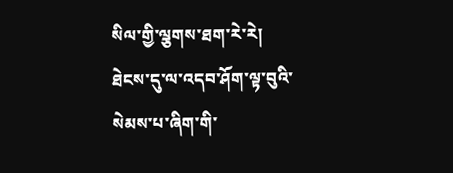སིལ་གྱི་ལྕགས་ཐག་རེ་རེ།
ཐེངས་དུ་ལ་འདབ་ཤོག་ལྟ་བུའི་སེམས་པ་ཞིག་གི་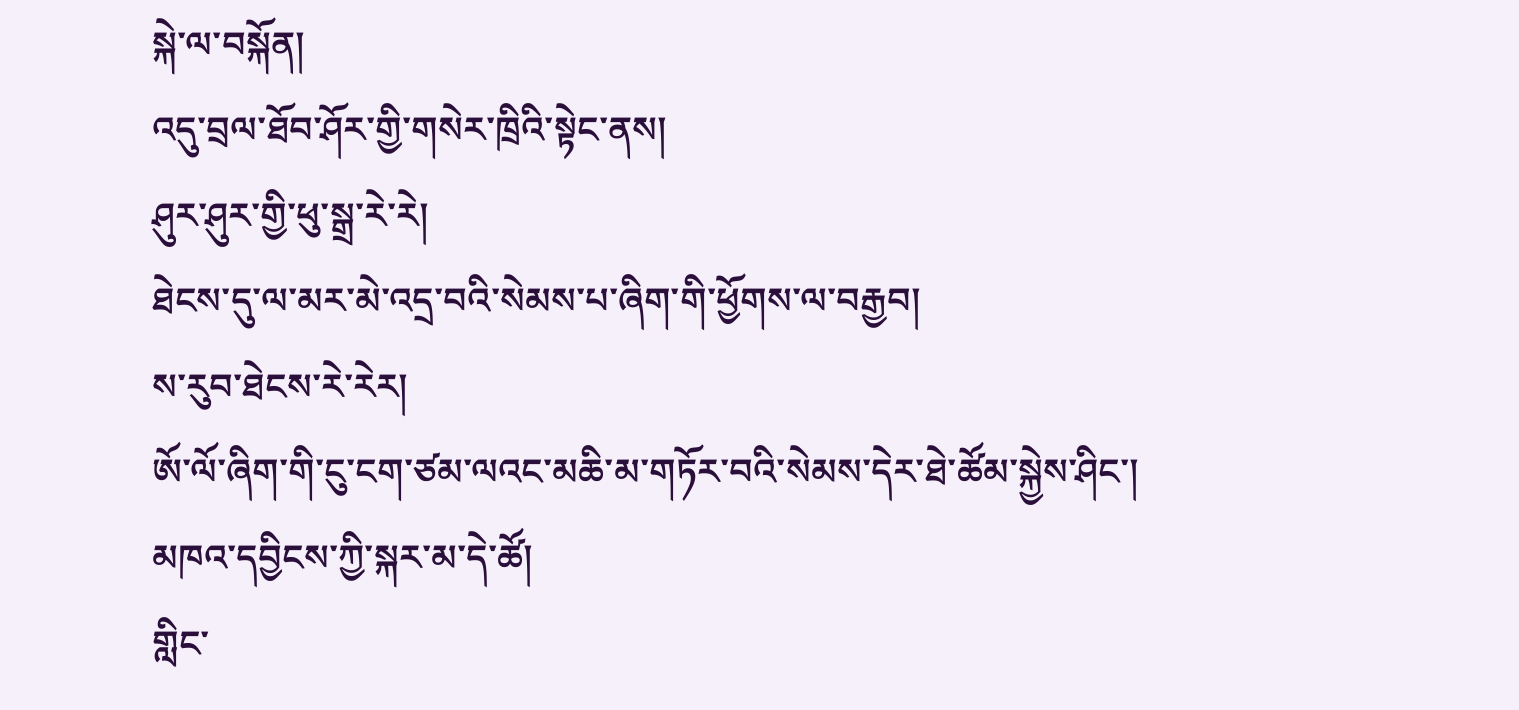སྐེ་ལ་བསྐོན།
འདུ་བྲལ་ཐོབ་ཤོར་གྱི་གསེར་ཁྲིའི་སྟེང་ནས།
ཤུར་ཤུར་གྱི་ཕུ་སྒྲ་རེ་རེ།
ཐེངས་དུ་ལ་མར་མེ་འདྲ་བའི་སེམས་པ་ཞིག་གི་ཕྱོགས་ལ་བརྒྱབ།
ས་རུབ་ཐེངས་རེ་རེར།
ཨོ་ལོ་ཞིག་གི་ངུ་ངག་ཙམ་ལའང་མཆི་མ་གཏོར་བའི་སེམས་དེར་ཐེ་ཚོམ་སྐྱེས་ཤིང་།
མཁའ་དབྱིངས་ཀྱི་སྐར་མ་དེ་ཚོ།
གླིང་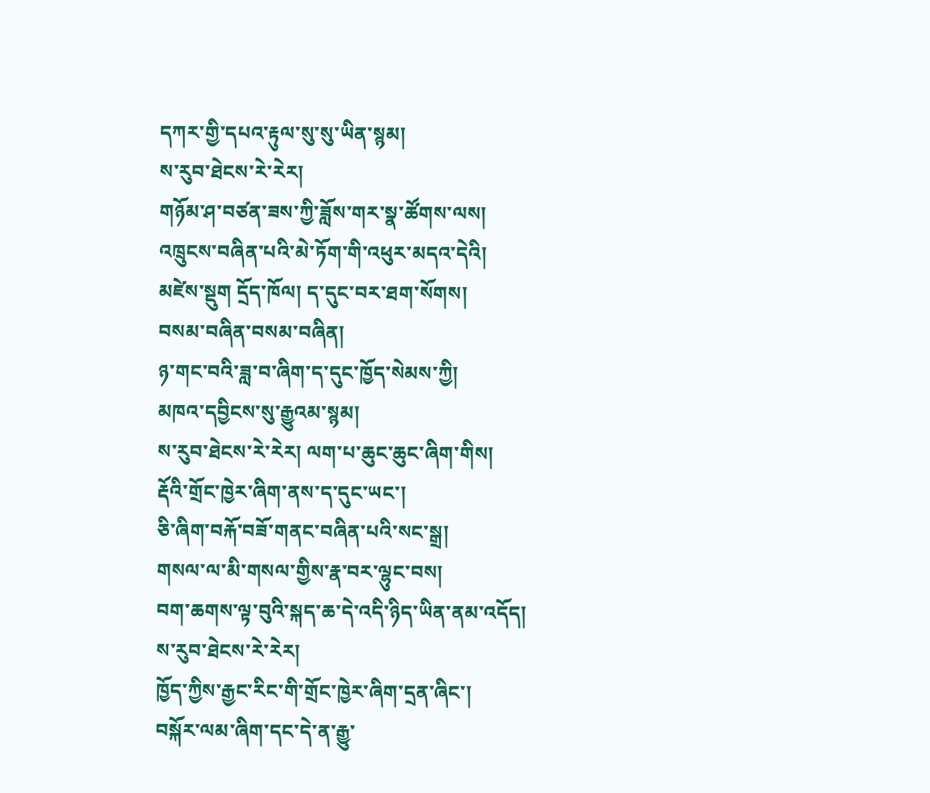དཀར་གྱི་དཔའ་རྟུལ་སུ་སུ་ཡིན་སྙམ།
ས་རུབ་ཐེངས་རེ་རེར།
གཉོམ་ཤ་བཙན་ཟས་ཀྱི་ཟློས་གར་སྣ་ཚོགས་ལས།
འཁྲུངས་བཞིན་པའི་མེ་ཏོག་གི་འཕུར་མདའ་དེའི།
མཛེས་སྡུག དྲོད་ཁོལ། ད་དུང་བར་ཐག་སོགས།
བསམ་བཞིན་བསམ་བཞིན།
ཉ་གང་བའི་ཟླ་བ་ཞིག་ད་དུང་ཁྱོད་སེམས་ཀྱི།
མཁའ་དབྱིངས་སུ་རྒྱུའམ་སྙམ།
ས་རུབ་ཐེངས་རེ་རེར། ལག་པ་ཆུང་ཆུང་ཞིག་གིས།
རྡོའི་གྲོང་ཁྱེར་ཞིག་ནས་ད་དུང་ཡང་།
ཅི་ཞིག་བརྐོ་བཟོ་གནང་བཞིན་པའི་སང་སྒྲ།
གསལ་ལ་མི་གསལ་གྱིས་རྣ་བར་ལྷུང་བས།
བག་ཆགས་ལྟ་བུའི་སྐད་ཆ་དེ་འདི་ཉིད་ཡིན་ནམ་འདོད།
ས་རུབ་ཐེངས་རེ་རེར།
ཁྱོད་ཀྱིས་རྒྱང་རིང་གི་གྲོང་ཁྱེར་ཞིག་དྲན་ཞིང་།
བསྐོར་ལམ་ཞིག་དང་དེ་ན་རྒྱུ་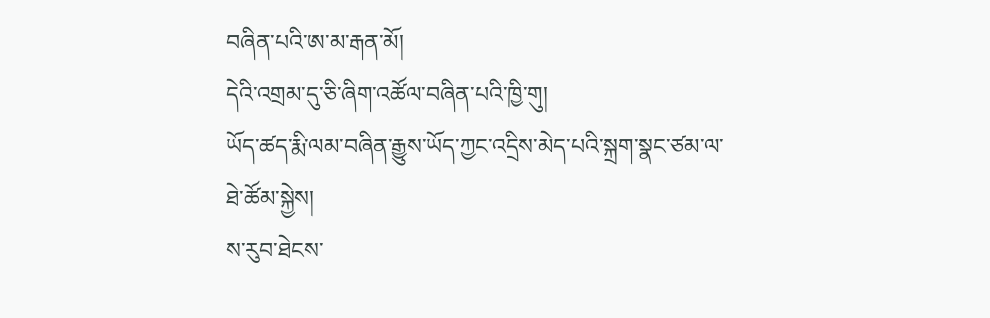བཞིན་པའི་ཨ་མ་རྒན་མོ།
དེའི་འགྲམ་དུ་ཅི་ཞིག་འཚོལ་བཞིན་པའི་ཁྱི་གུ།
ཡོད་ཚད་རྨི་ལམ་བཞིན་རྒྱུས་ཡོད་ཀྱང་འདྲིས་མེད་པའི་སྐྲག་སྣང་ཙམ་ལ་
ཐེ་ཚོམ་སྐྱེས།
ས་རུབ་ཐེངས་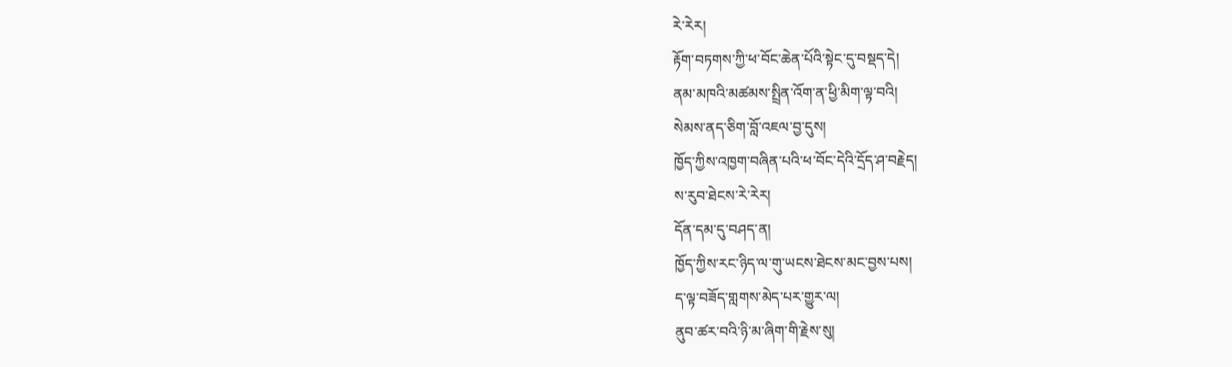རེ་རེར།
རྟོག་བཏགས་ཀྱི་ཕ་བོང་ཆེན་པོའི་སྟེང་དུ་བསྡད་དེ།
ནམ་མཁའི་མཚམས་སྤྲིན་འོག་ན་ཕྱི་མིག་ལྟ་བའི།
སེམས་ནད་ཅིག་བློ་འཇལ་བྱ་དུས།
ཁྱོད་ཀྱིས་འཁྱག་བཞིན་པའི་ཕ་བོང་དེའི་དྲོད་ཤ་བརྗེད།
ས་རུབ་ཐེངས་རེ་རེར།
དོན་དམ་དུ་བཤད་ན།
ཁྱོད་ཀྱིས་རང་ཉིད་ལ་གུ་ཡངས་ཐེངས་མང་བྱས་པས།
ད་ལྟ་བཟོད་གླགས་མེད་པར་གྱུར་ལ།
ནུབ་ཚར་བའི་ཉི་མ་ཞིག་གི་རྗེས་སུ།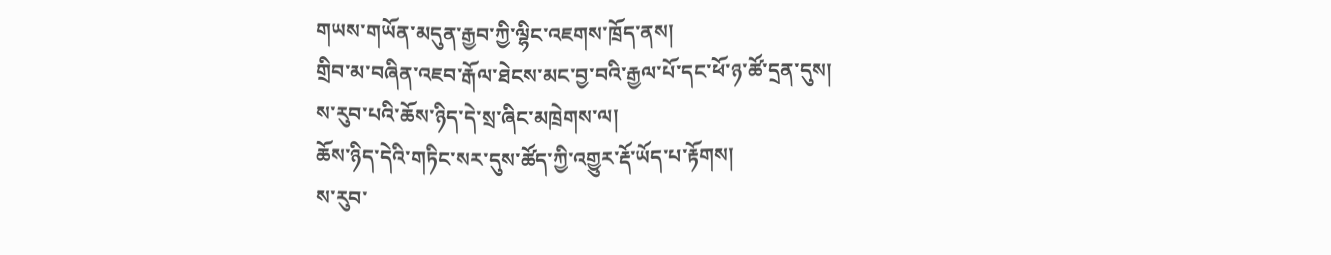གཡས་གཡོན་མདུན་རྒྱབ་ཀྱི་ལྷིང་འཇགས་ཁྲོད་ནས།
གྲིབ་མ་བཞིན་འཇབ་རྒོལ་ཐེངས་མང་བྱ་བའི་རྒྱལ་པོ་དང་ཕོ་ཉ་ཚོ་དྲན་དུས།
ས་རུབ་པའི་ཆོས་ཉིད་དེ་སྲ་ཞིང་མཁྲེགས་ལ།
ཆོས་ཉིད་དེའི་གཏིང་སར་དུས་ཚོད་ཀྱི་འགྱུར་རྡོ་ཡོད་པ་རྟོགས།
ས་རུབ་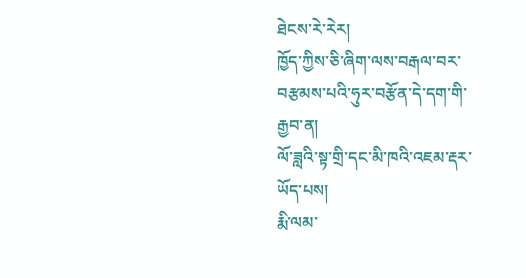ཐེངས་རེ་རེར།
ཁྱོད་ཀྱིས་ཅི་ཞིག་ལས་བརྒལ་བར་བརྩམས་པའི་ཧུར་བརྩོན་དེ་དག་གི་རྒྱབ་ན།
ལོ་ཟླའི་སྟ་གྲི་དང་མི་ཁའི་འཇམ་རྡར་ཡོད་པས།
རྨི་ལམ་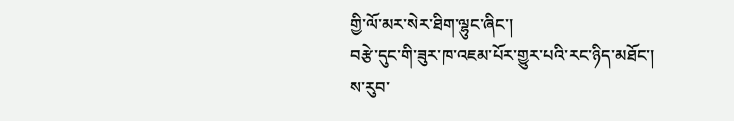གྱི་ལོ་མར་སེར་ཐིག་ལྷུང་ཞིང་།
བརྩེ་དུང་གི་ཟུར་ཁ་འཇམ་པོར་གྱུར་པའི་རང་ཉིད་མཐོང་།
ས་རུབ་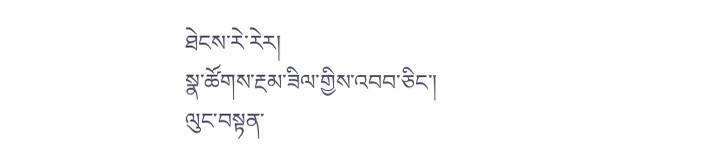ཐེངས་རེ་རེར།
སྣ་ཚོགས་རྔམ་ཟིལ་གྱིས་འབབ་ཅིང་།
ལུང་བསྟན་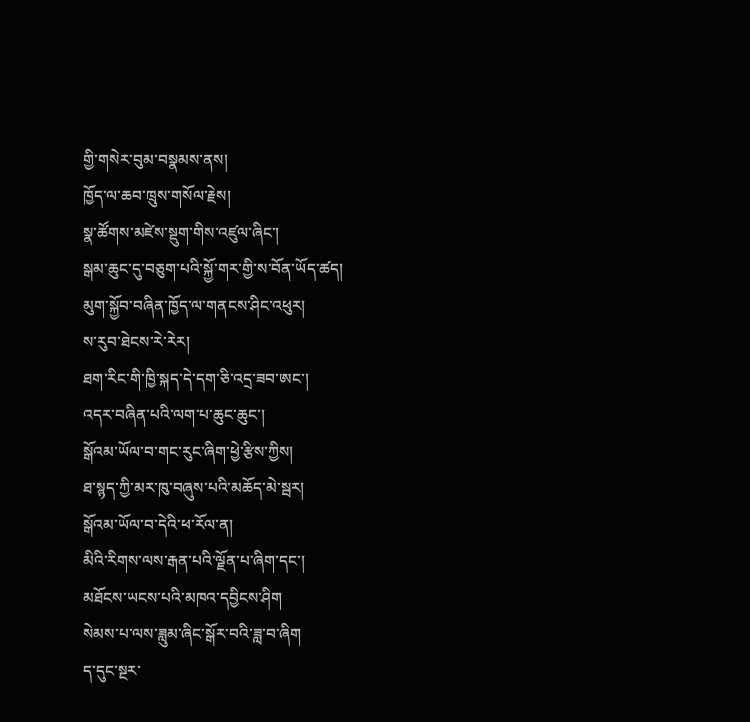གྱི་གསེར་བུམ་བསྣམས་ནས།
ཁྱོད་ལ་ཆབ་ཁྲུས་གསོལ་རྗེས།
སྣ་ཚོགས་མཛེས་སྡུག་གིས་འཛུལ་ཞིང་།
སྒམ་ཆུང་དུ་བཅུག་པའི་སྐྱོ་གར་གྱི་ས་བོན་ཡོད་ཚད།
མུག་སྐྱོབ་བཞིན་ཁྱོད་ལ་གནངས་ཤིང་འཕུར།
ས་རུབ་ཐེངས་རེ་རེར།
ཐག་རིང་གི་ཁྱི་སྐད་དེ་དག་ཅི་འདྲ་ཟབ་ཨང་།
འདར་བཞིན་པའི་ལག་པ་ཆུང་ཆུང་།
སྒོའམ་ཡོལ་བ་གང་རུང་ཞིག་ཕྱེ་རྩིས་ཀྱིས།
ཐ་སྙད་ཀྱི་མར་ཁུ་བཞུས་པའི་མཆོད་མེ་སྦར།
སྒོའམ་ཡོལ་བ་དེའི་ཕ་རོལ་ན།
མིའི་རིགས་ལས་རྒན་པའི་ལྗོན་པ་ཞིག་དང་།
མཐོངས་ཡངས་པའི་མཁའ་དབྱིངས་ཤིག
སེམས་པ་ལས་ཟླུམ་ཞིང་སྒོར་བའི་ཟླ་བ་ཞིག
ད་དུང་སྔར་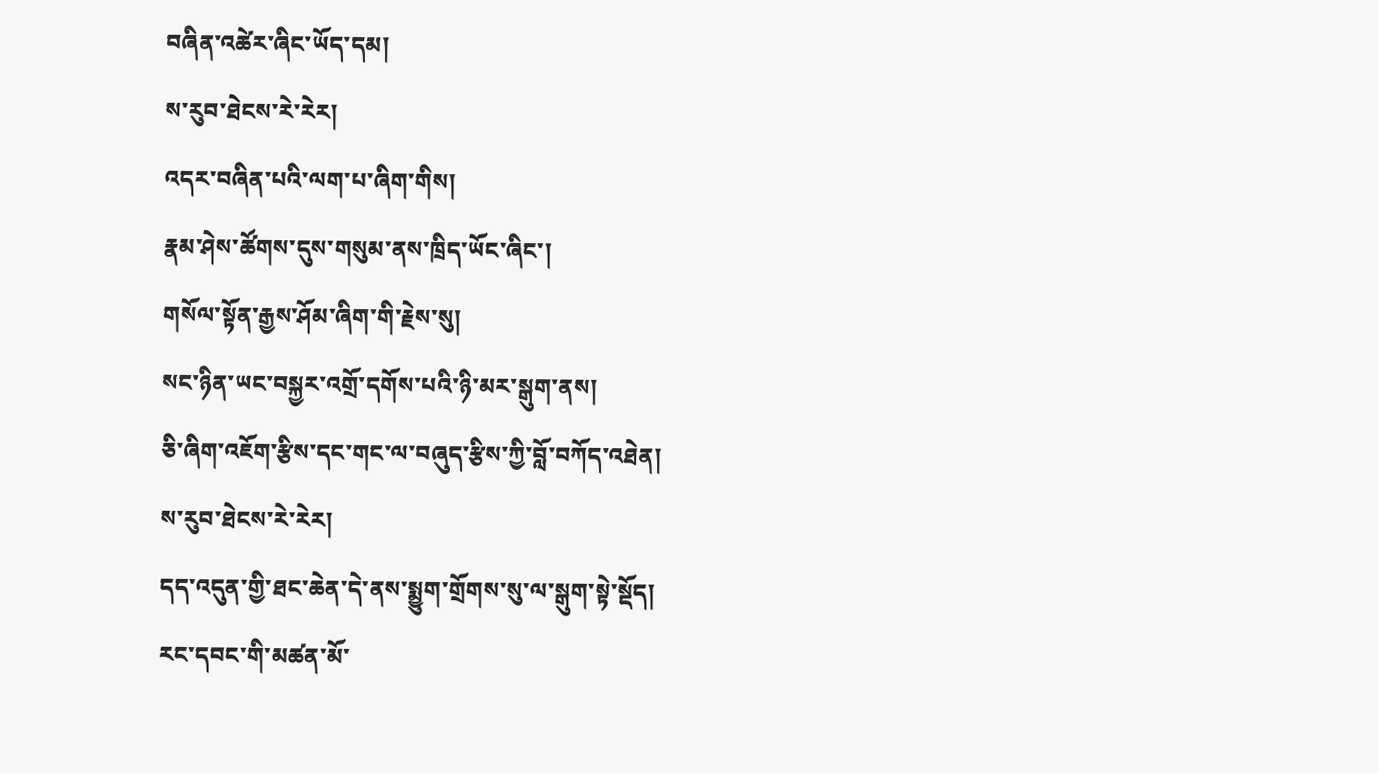བཞིན་འཚེར་ཞིང་ཡོད་དམ།
ས་རུབ་ཐེངས་རེ་རེར།
འདར་བཞིན་པའི་ལག་པ་ཞིག་གིས།
རྣམ་ཤེས་ཚོགས་དུས་གསུམ་ནས་ཁྲིད་ཡོང་ཞིང་།
གསོལ་སྟོན་རྒྱས་ཤོམ་ཞིག་གི་རྗེས་སུ།
སང་ཉིན་ཡང་བསྐྱར་འགྲོ་དགོས་པའི་ཉི་མར་སྒུག་ནས།
ཅི་ཞིག་འཇོག་རྩིས་དང་གང་ལ་བཞུད་རྩིས་ཀྱི་བློ་བཀོད་འཐེན།
ས་རུབ་ཐེངས་རེ་རེར།
དད་འདུན་གྱི་ཐང་ཆེན་དེ་ནས་སྨྱུག་གྲོགས་སུ་ལ་སྒུག་སྟེ་སྡོད།
རང་དབང་གི་མཚན་མོ་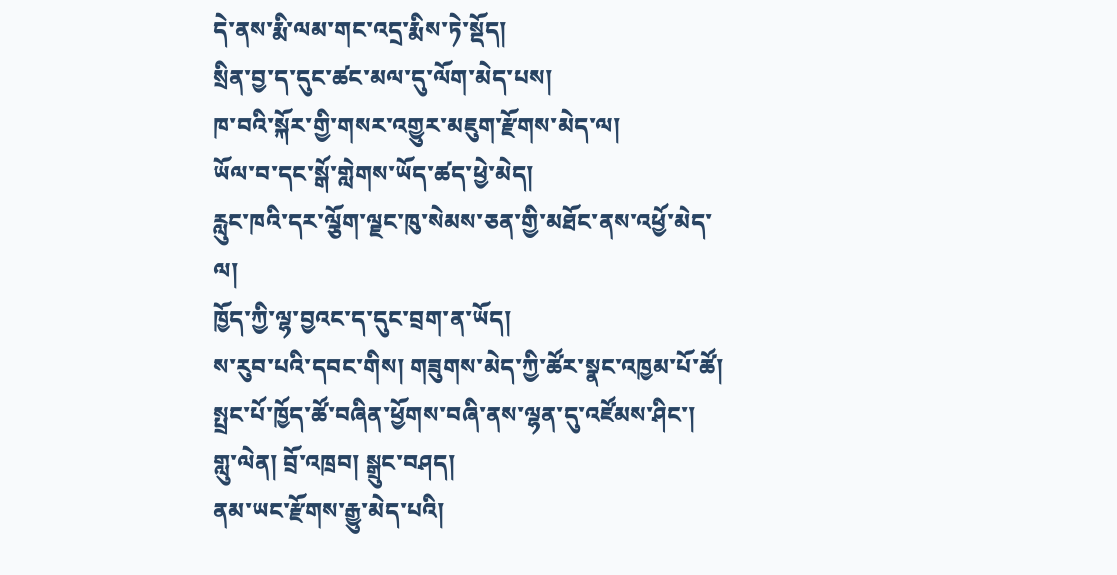དེ་ནས་རྨི་ལམ་གང་འདྲ་རྨིས་ཏེ་སྡོད།
སྲིན་བྱ་ད་དུང་ཚང་མལ་དུ་ལོག་མེད་པས།
ཁ་བའི་སྐོར་གྱི་གསར་འགྱུར་མཇུག་རྫོགས་མེད་ལ།
ཡོལ་བ་དང་སྒོ་གླེགས་ཡོད་ཚད་ཕྱེ་མེད།
རླུང་ཁའི་དར་ལྕོག་ལྗང་ཁུ་སེམས་ཅན་གྱི་མཐོང་ནས་འཕྱོ་མེད་ལ།
ཁྱོད་ཀྱི་ལྷ་བྱའང་ད་དུང་བྲག་ན་ཡོད།
ས་རུབ་པའི་དབང་གིས། གཟུགས་མེད་ཀྱི་ཚོར་སྣང་འཁྱམ་པོ་ཚོ།
སྤྲང་པོ་ཁྱོད་ཚོ་བཞིན་ཕྱོགས་བཞི་ནས་ལྷན་དུ་འཛོམས་ཤིང་།
གླུ་ལེན། བྲོ་འཁྲབ། སྒྲུང་བཤད།
ནམ་ཡང་རྫོགས་རྒྱུ་མེད་པའི།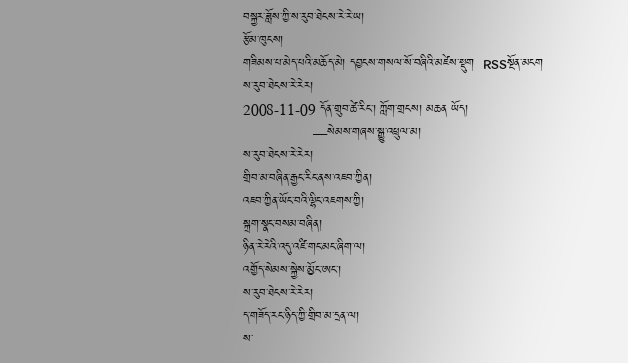བསྐྱར་ཟློས་ཀྱི་ས་རུབ་ཐེངས་རེ་རེ་ཡ།
རྩོམ་ཁུངས།
གཟིམས་པ་མེད་པའི་མཆོད་མེ། དབྱངས་གསལ་སོ་བཞིའི་མཛེས་སྡུག  RSSསྔོན་མངག
ས་རུབ་ཐེངས་རེ་རེར།
2008-11-09 དོན་གྲུབ་ཚེ་རིང་། ཀློག་གྲངས། མཆན ཡོད།
                 —སེམས་གཞས་སྒྱུ་འཕྲུལ་མ།
ས་རུབ་ཐེངས་རེ་རེར།
གྲིབ་མ་བཞིན་རྒྱང་རིང་ནས་འཇབ་ཀྱིན།
འཇབ་ཀྱིན་ཡོང་བའི་ལྷིང་འཇགས་ཀྱི།
སྐྲག་སྣང་བསམ་བཞིན།
ཉིན་རེ་རེའི་འདུ་འཛི་གང་མང་ཞིག་ལ།
འགྱོད་སེམས་སྐྱེས་མྱོང་ཨང་།
ས་རུབ་ཐེངས་རེ་རེར།
ད་གཟོད་རང་ཉིད་ཀྱི་གྲིབ་མ་དྲན་ལ།
ས་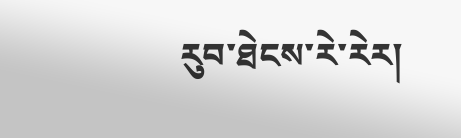རུབ་ཐེངས་རེ་རེར།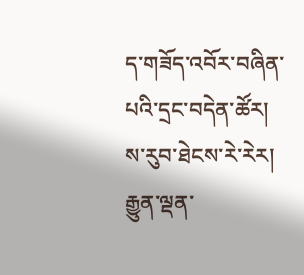ད་གཟོད་འབོར་བཞིན་པའི་དྲང་བདེན་ཚོར།
ས་རུབ་ཐེངས་རེ་རེར།
རྒྱུན་ལྡན་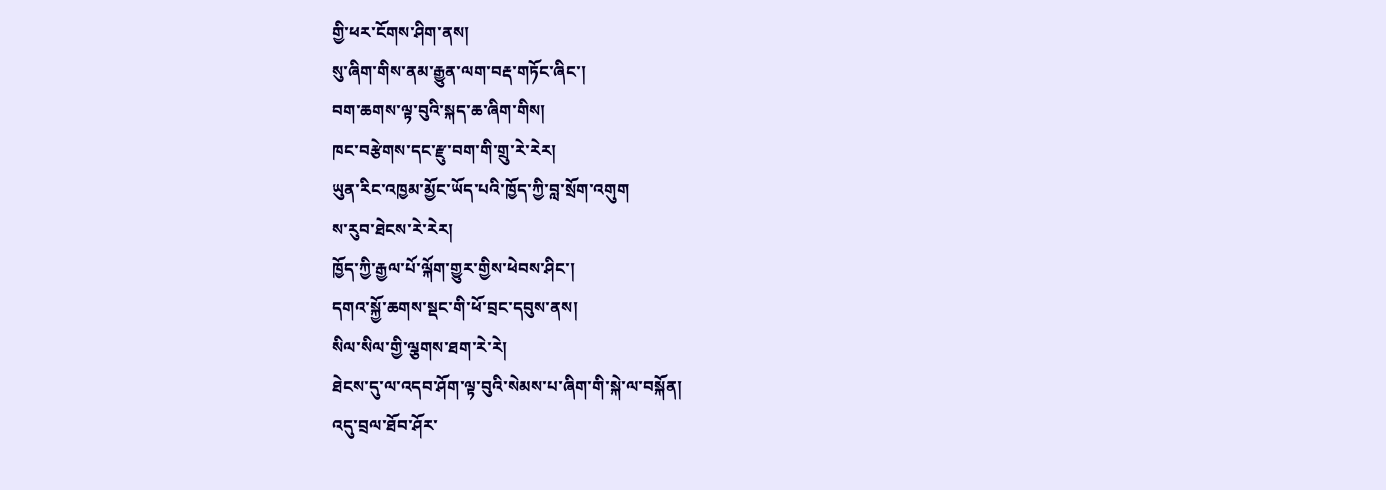གྱི་ཕར་ངོགས་ཤིག་ནས།
སུ་ཞིག་གིས་ནམ་རྒྱུན་ལག་བརྡ་གཏོང་ཞིང་།
བག་ཆགས་ལྟ་བུའི་སྐད་ཆ་ཞིག་གིས།
ཁང་བརྩེགས་དང་རྫུ་བག་གི་གྲུ་རེ་རེར།
ཡུན་རིང་འཁྱམ་མྱོང་ཡོད་པའི་ཁྱོད་ཀྱི་བླ་སྲོག་འགུག
ས་རུབ་ཐེངས་རེ་རེར།
ཁྱོད་ཀྱི་རྒྱལ་པོ་ལྐོག་གྱུར་གྱིས་ཕེབས་ཤིང་།
དགའ་སྐྱོ་ཆགས་སྡང་གི་ཕོ་བྲང་དབུས་ནས།
སིལ་སིལ་གྱི་ལྕགས་ཐག་རེ་རེ།
ཐེངས་དུ་ལ་འདབ་ཤོག་ལྟ་བུའི་སེམས་པ་ཞིག་གི་སྐེ་ལ་བསྐོན།
འདུ་བྲལ་ཐོབ་ཤོར་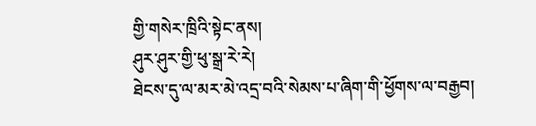གྱི་གསེར་ཁྲིའི་སྟེང་ནས།
ཤུར་ཤུར་གྱི་ཕུ་སྒྲ་རེ་རེ།
ཐེངས་དུ་ལ་མར་མེ་འདྲ་བའི་སེམས་པ་ཞིག་གི་ཕྱོགས་ལ་བརྒྱབ།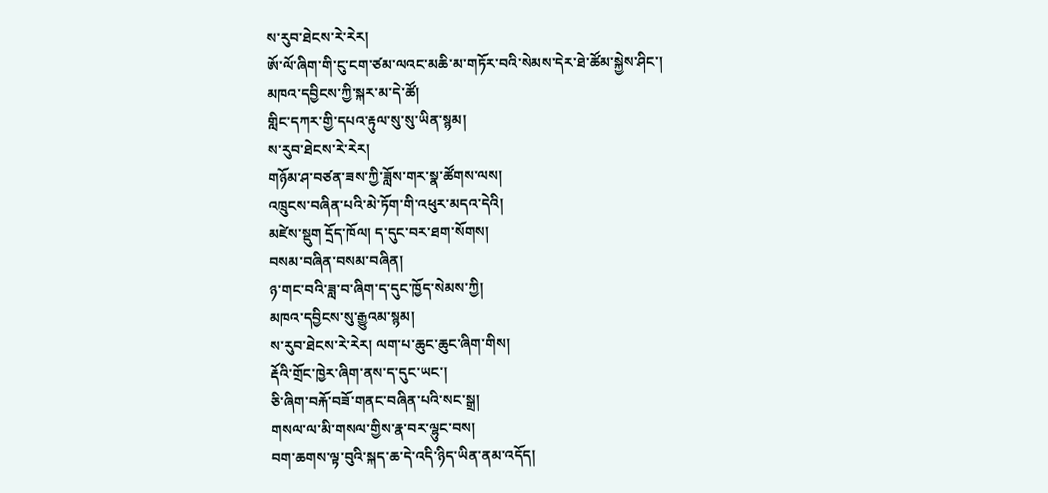ས་རུབ་ཐེངས་རེ་རེར།
ཨོ་ལོ་ཞིག་གི་ངུ་ངག་ཙམ་ལའང་མཆི་མ་གཏོར་བའི་སེམས་དེར་ཐེ་ཚོམ་སྐྱེས་ཤིང་།
མཁའ་དབྱིངས་ཀྱི་སྐར་མ་དེ་ཚོ།
གླིང་དཀར་གྱི་དཔའ་རྟུལ་སུ་སུ་ཡིན་སྙམ།
ས་རུབ་ཐེངས་རེ་རེར།
གཉོམ་ཤ་བཙན་ཟས་ཀྱི་ཟློས་གར་སྣ་ཚོགས་ལས།
འཁྲུངས་བཞིན་པའི་མེ་ཏོག་གི་འཕུར་མདའ་དེའི།
མཛེས་སྡུག དྲོད་ཁོལ། ད་དུང་བར་ཐག་སོགས།
བསམ་བཞིན་བསམ་བཞིན།
ཉ་གང་བའི་ཟླ་བ་ཞིག་ད་དུང་ཁྱོད་སེམས་ཀྱི།
མཁའ་དབྱིངས་སུ་རྒྱུའམ་སྙམ།
ས་རུབ་ཐེངས་རེ་རེར། ལག་པ་ཆུང་ཆུང་ཞིག་གིས།
རྡོའི་གྲོང་ཁྱེར་ཞིག་ནས་ད་དུང་ཡང་།
ཅི་ཞིག་བརྐོ་བཟོ་གནང་བཞིན་པའི་སང་སྒྲ།
གསལ་ལ་མི་གསལ་གྱིས་རྣ་བར་ལྷུང་བས།
བག་ཆགས་ལྟ་བུའི་སྐད་ཆ་དེ་འདི་ཉིད་ཡིན་ནམ་འདོད།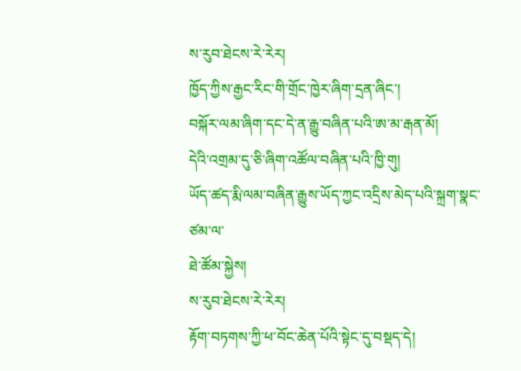ས་རུབ་ཐེངས་རེ་རེར།
ཁྱོད་ཀྱིས་རྒྱང་རིང་གི་གྲོང་ཁྱེར་ཞིག་དྲན་ཞིང་།
བསྐོར་ལམ་ཞིག་དང་དེ་ན་རྒྱུ་བཞིན་པའི་ཨ་མ་རྒན་མོ།
དེའི་འགྲམ་དུ་ཅི་ཞིག་འཚོལ་བཞིན་པའི་ཁྱི་གུ།
ཡོད་ཚད་རྨི་ལམ་བཞིན་རྒྱུས་ཡོད་ཀྱང་འདྲིས་མེད་པའི་སྐྲག་སྣང་ཙམ་ལ་
ཐེ་ཚོམ་སྐྱེས།
ས་རུབ་ཐེངས་རེ་རེར།
རྟོག་བཏགས་ཀྱི་ཕ་བོང་ཆེན་པོའི་སྟེང་དུ་བསྡད་དེ།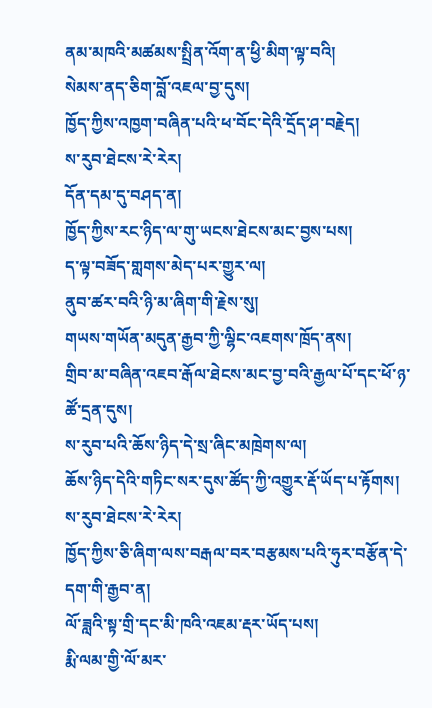ནམ་མཁའི་མཚམས་སྤྲིན་འོག་ན་ཕྱི་མིག་ལྟ་བའི།
སེམས་ནད་ཅིག་བློ་འཇལ་བྱ་དུས།
ཁྱོད་ཀྱིས་འཁྱག་བཞིན་པའི་ཕ་བོང་དེའི་དྲོད་ཤ་བརྗེད།
ས་རུབ་ཐེངས་རེ་རེར།
དོན་དམ་དུ་བཤད་ན།
ཁྱོད་ཀྱིས་རང་ཉིད་ལ་གུ་ཡངས་ཐེངས་མང་བྱས་པས།
ད་ལྟ་བཟོད་གླགས་མེད་པར་གྱུར་ལ།
ནུབ་ཚར་བའི་ཉི་མ་ཞིག་གི་རྗེས་སུ།
གཡས་གཡོན་མདུན་རྒྱབ་ཀྱི་ལྷིང་འཇགས་ཁྲོད་ནས།
གྲིབ་མ་བཞིན་འཇབ་རྒོལ་ཐེངས་མང་བྱ་བའི་རྒྱལ་པོ་དང་ཕོ་ཉ་ཚོ་དྲན་དུས།
ས་རུབ་པའི་ཆོས་ཉིད་དེ་སྲ་ཞིང་མཁྲེགས་ལ།
ཆོས་ཉིད་དེའི་གཏིང་སར་དུས་ཚོད་ཀྱི་འགྱུར་རྡོ་ཡོད་པ་རྟོགས།
ས་རུབ་ཐེངས་རེ་རེར།
ཁྱོད་ཀྱིས་ཅི་ཞིག་ལས་བརྒལ་བར་བརྩམས་པའི་ཧུར་བརྩོན་དེ་དག་གི་རྒྱབ་ན།
ལོ་ཟླའི་སྟ་གྲི་དང་མི་ཁའི་འཇམ་རྡར་ཡོད་པས།
རྨི་ལམ་གྱི་ལོ་མར་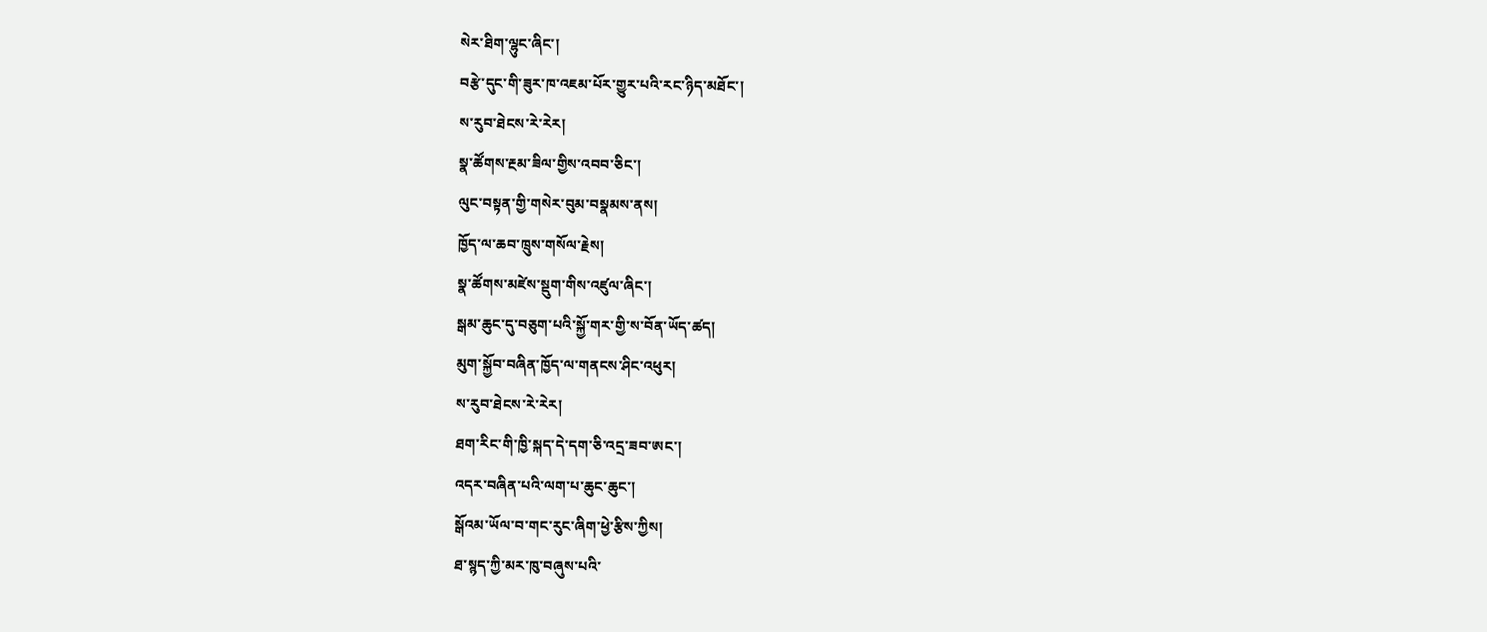སེར་ཐིག་ལྷུང་ཞིང་།
བརྩེ་དུང་གི་ཟུར་ཁ་འཇམ་པོར་གྱུར་པའི་རང་ཉིད་མཐོང་།
ས་རུབ་ཐེངས་རེ་རེར།
སྣ་ཚོགས་རྔམ་ཟིལ་གྱིས་འབབ་ཅིང་།
ལུང་བསྟན་གྱི་གསེར་བུམ་བསྣམས་ནས།
ཁྱོད་ལ་ཆབ་ཁྲུས་གསོལ་རྗེས།
སྣ་ཚོགས་མཛེས་སྡུག་གིས་འཛུལ་ཞིང་།
སྒམ་ཆུང་དུ་བཅུག་པའི་སྐྱོ་གར་གྱི་ས་བོན་ཡོད་ཚད།
མུག་སྐྱོབ་བཞིན་ཁྱོད་ལ་གནངས་ཤིང་འཕུར།
ས་རུབ་ཐེངས་རེ་རེར།
ཐག་རིང་གི་ཁྱི་སྐད་དེ་དག་ཅི་འདྲ་ཟབ་ཨང་།
འདར་བཞིན་པའི་ལག་པ་ཆུང་ཆུང་།
སྒོའམ་ཡོལ་བ་གང་རུང་ཞིག་ཕྱེ་རྩིས་ཀྱིས།
ཐ་སྙད་ཀྱི་མར་ཁུ་བཞུས་པའི་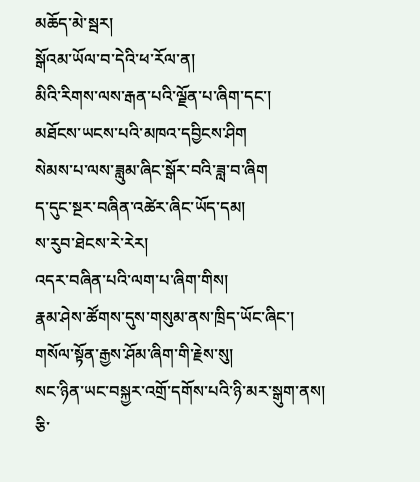མཆོད་མེ་སྦར།
སྒོའམ་ཡོལ་བ་དེའི་ཕ་རོལ་ན།
མིའི་རིགས་ལས་རྒན་པའི་ལྗོན་པ་ཞིག་དང་།
མཐོངས་ཡངས་པའི་མཁའ་དབྱིངས་ཤིག
སེམས་པ་ལས་ཟླུམ་ཞིང་སྒོར་བའི་ཟླ་བ་ཞིག
ད་དུང་སྔར་བཞིན་འཚེར་ཞིང་ཡོད་དམ།
ས་རུབ་ཐེངས་རེ་རེར།
འདར་བཞིན་པའི་ལག་པ་ཞིག་གིས།
རྣམ་ཤེས་ཚོགས་དུས་གསུམ་ནས་ཁྲིད་ཡོང་ཞིང་།
གསོལ་སྟོན་རྒྱས་ཤོམ་ཞིག་གི་རྗེས་སུ།
སང་ཉིན་ཡང་བསྐྱར་འགྲོ་དགོས་པའི་ཉི་མར་སྒུག་ནས།
ཅི་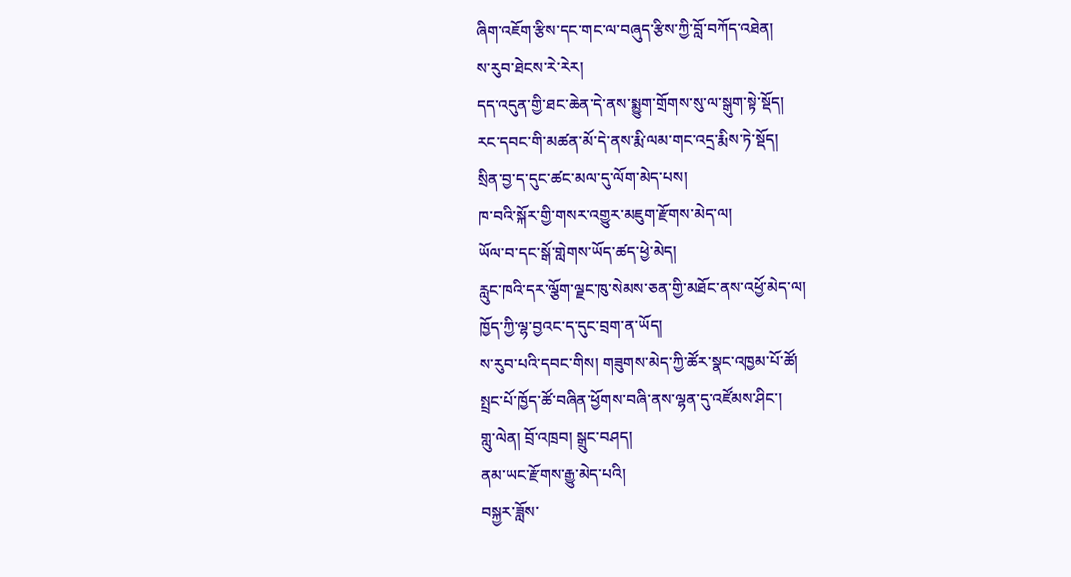ཞིག་འཇོག་རྩིས་དང་གང་ལ་བཞུད་རྩིས་ཀྱི་བློ་བཀོད་འཐེན།
ས་རུབ་ཐེངས་རེ་རེར།
དད་འདུན་གྱི་ཐང་ཆེན་དེ་ནས་སྨྱུག་གྲོགས་སུ་ལ་སྒུག་སྟེ་སྡོད།
རང་དབང་གི་མཚན་མོ་དེ་ནས་རྨི་ལམ་གང་འདྲ་རྨིས་ཏེ་སྡོད།
སྲིན་བྱ་ད་དུང་ཚང་མལ་དུ་ལོག་མེད་པས།
ཁ་བའི་སྐོར་གྱི་གསར་འགྱུར་མཇུག་རྫོགས་མེད་ལ།
ཡོལ་བ་དང་སྒོ་གླེགས་ཡོད་ཚད་ཕྱེ་མེད།
རླུང་ཁའི་དར་ལྕོག་ལྗང་ཁུ་སེམས་ཅན་གྱི་མཐོང་ནས་འཕྱོ་མེད་ལ།
ཁྱོད་ཀྱི་ལྷ་བྱའང་ད་དུང་བྲག་ན་ཡོད།
ས་རུབ་པའི་དབང་གིས། གཟུགས་མེད་ཀྱི་ཚོར་སྣང་འཁྱམ་པོ་ཚོ།
སྤྲང་པོ་ཁྱོད་ཚོ་བཞིན་ཕྱོགས་བཞི་ནས་ལྷན་དུ་འཛོམས་ཤིང་།
གླུ་ལེན། བྲོ་འཁྲབ། སྒྲུང་བཤད།
ནམ་ཡང་རྫོགས་རྒྱུ་མེད་པའི།
བསྐྱར་ཟློས་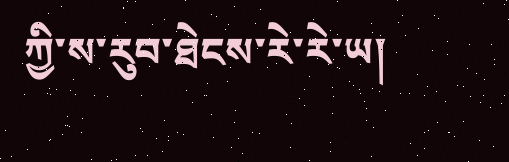ཀྱི་ས་རུབ་ཐེངས་རེ་རེ་ཡ།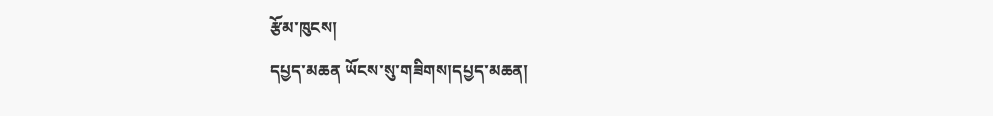རྩོམ་ཁུངས།
དཔྱད་མཆན ཡོངས་སུ་གཟིགས།དཔྱད་མཆན།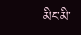མིང་མི་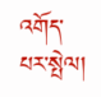འགོད་པར་སྤེལ།